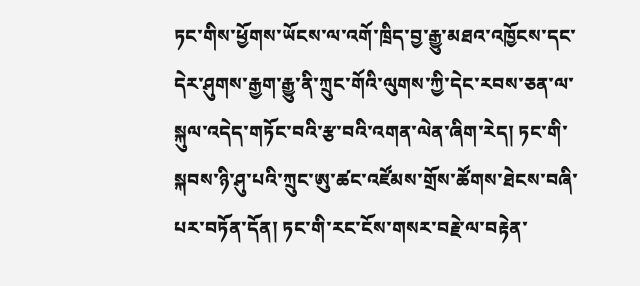ཏང་གིས་ཕྱོགས་ཡོངས་ལ་འགོ་ཁྲིད་བྱ་རྒྱུ་མཐའ་འཁྱོངས་དང་དེར་ཤུགས་རྒྱག་རྒྱུ་ནི་ཀྲུང་གོའི་ལུགས་ཀྱི་དེང་རབས་ཅན་ལ་སྐུལ་འདེད་གཏོང་བའི་རྩ་བའི་འགན་ལེན་ཞིག་རེད། ཏང་གི་སྐབས་ཉི་ཤུ་པའི་ཀྲུང་ཨུ་ཚང་འཛོམས་གྲོས་ཚོགས་ཐེངས་བཞི་པར་བཏོན་དོན། ཏང་གི་རང་ངོས་གསར་བརྗེ་ལ་བརྟེན་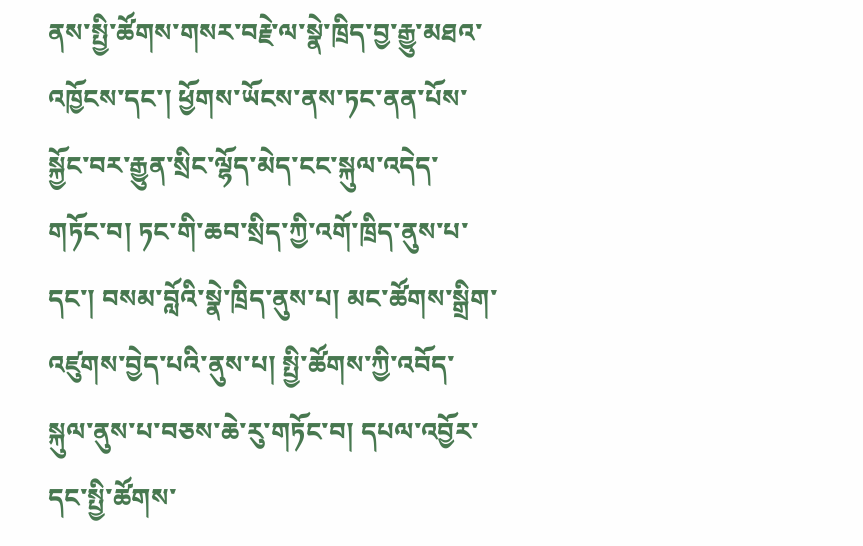ནས་སྤྱི་ཚོགས་གསར་བརྗེ་ལ་སྣེ་ཁྲིད་བྱ་རྒྱུ་མཐའ་འཁྱོངས་དང་། ཕྱོགས་ཡོངས་ནས་ཏང་ནན་པོས་སྐྱོང་བར་རྒྱུན་སྲིང་ལྷོད་མེད་ངང་སྐུལ་འདེད་གཏོང་བ། ཏང་གི་ཆབ་སྲིད་ཀྱི་འགོ་ཁྲིད་ནུས་པ་དང་། བསམ་བློའི་སྣེ་ཁྲིད་ནུས་པ། མང་ཚོགས་སྒྲིག་འཛུགས་བྱེད་པའི་ནུས་པ། སྤྱི་ཚོགས་ཀྱི་འབོད་སྐུལ་ནུས་པ་བཅས་ཆེ་རུ་གཏོང་བ། དཔལ་འབྱོར་དང་སྤྱི་ཚོགས་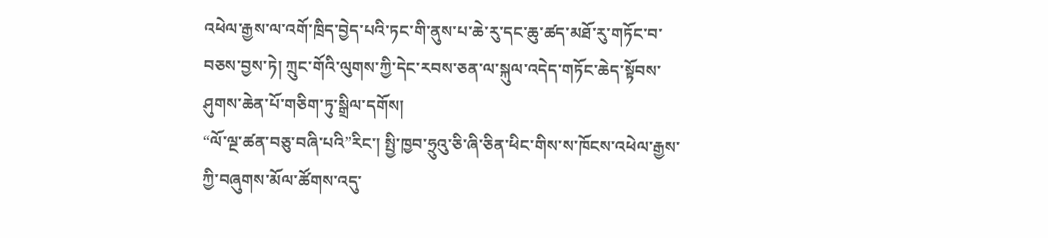འཕེལ་རྒྱས་ལ་འགོ་ཁྲིད་བྱེད་པའི་ཏང་གི་ནུས་པ་ཆེ་རུ་དང་ཆུ་ཚད་མཐོ་རུ་གཏོང་བ་བཅས་བྱས་ཏེ། ཀྲུང་གོའི་ལུགས་ཀྱི་དེང་རབས་ཅན་ལ་སྐུལ་འདེད་གཏོང་ཆེད་སྟོབས་ཤུགས་ཆེན་པོ་གཅིག་ཏུ་སྒྲིལ་དགོས།
“ལོ་ལྔ་ཚན་བཅུ་བཞི་པའི”རིང་། སྤྱི་ཁྱབ་ཧྲུའུ་ཅི་ཞི་ཅིན་ཕིང་གིས་ས་ཁོངས་འཕེལ་རྒྱས་ཀྱི་བཞུགས་མོལ་ཚོགས་འདུ་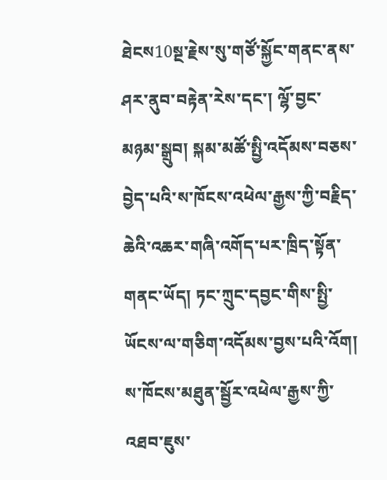ཐེངས10སྔ་རྗེས་སུ་གཙོ་སྐྱོང་གནང་ནས་ཤར་ནུབ་བརྟེན་རེས་དང་། ལྷོ་བྱང་མཉམ་སྒྲུབ། སྐམ་མཚོ་སྤྱི་འདོམས་བཅས་བྱེད་པའི་ས་ཁོངས་འཕེལ་རྒྱས་ཀྱི་བརྗིད་ཆེའི་འཆར་གཞི་འགོད་པར་ཁྲིད་སྟོན་གནང་ཡོད། ཏང་ཀྲུང་དབྱང་གིས་སྤྱི་ཡོངས་ལ་གཅིག་འདོམས་བྱས་པའི་འོག། ས་ཁོངས་མཐུན་སྦྱོར་འཕེལ་རྒྱས་ཀྱི་འཐབ་ཇུས་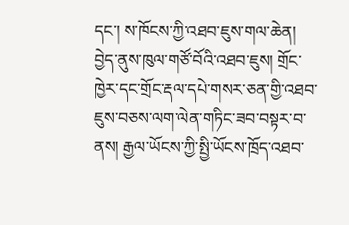དང་། ས་ཁོངས་ཀྱི་འཐབ་ཇུས་གལ་ཆེན། བྱེད་ནུས་ཁུལ་གཙོ་བོའི་འཐབ་ཇུས། གྲོང་ཁྱེར་དང་གྲོང་རྡལ་དཔེ་གསར་ཅན་གྱི་འཐབ་ཇུས་བཅས་ལག་ལེན་གཏིང་ཟབ་བསྟར་བ་ནས། རྒྱལ་ཡོངས་ཀྱི་སྤྱི་ཡོངས་ཁྲོད་འཐབ་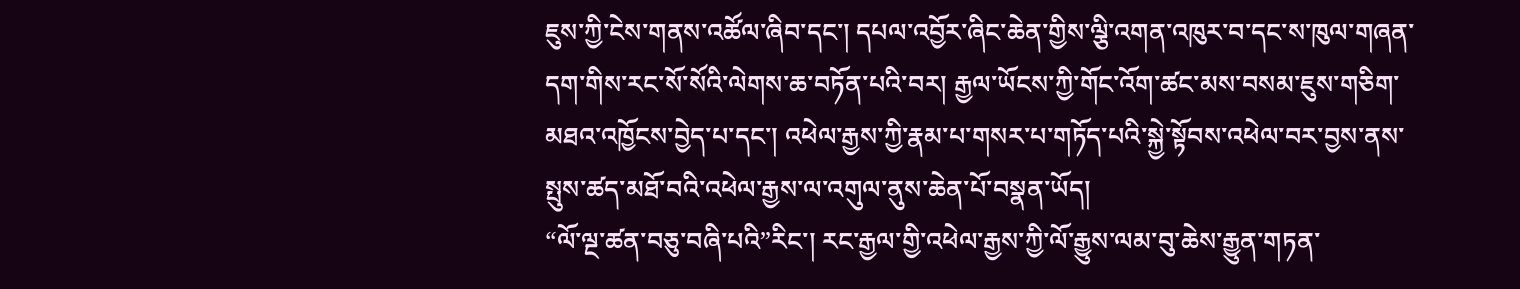ཇུས་ཀྱི་ངེས་གནས་འཚོལ་ཞིབ་དང་། དཔལ་འབྱོར་ཞིང་ཆེན་གྱིས་ལྕི་འགན་འཁུར་བ་དང་ས་ཁུལ་གཞན་དག་གིས་རང་སོ་སོའི་ལེགས་ཆ་བཏོན་པའི་བར། རྒྱལ་ཡོངས་ཀྱི་གོང་འོག་ཚང་མས་བསམ་ཇུས་གཅིག་མཐའ་འཁྱོངས་བྱེད་པ་དང་། འཕེལ་རྒྱས་ཀྱི་རྣམ་པ་གསར་པ་གཏོད་པའི་སྐྱེ་སྟོབས་འཕེལ་བར་བྱས་ནས་སྤུས་ཚད་མཐོ་བའི་འཕེལ་རྒྱས་ལ་འགུལ་ནུས་ཆེན་པོ་བསྣན་ཡོད།
“ལོ་ལྔ་ཚན་བཅུ་བཞི་པའི”རིང་། རང་རྒྱལ་གྱི་འཕེལ་རྒྱས་ཀྱི་ལོ་རྒྱུས་ལམ་བུ་ཆེས་རྒྱུན་གཏན་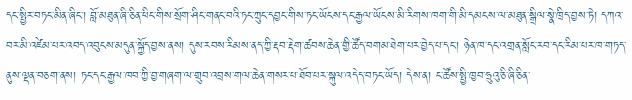དང་སྤྱིར་བཏང་མིན་ཞིང་། བློ་མཐུན་ཞི་ཅིན་ཕིང་གིས་སྲོག་ཤིང་གནང་བའི་ཏང་ཀྲུང་དབྱང་གིས་ཏང་ཡོངས་དང་རྒྱལ་ཡོངས་མི་རིགས་ཁག་གི་མི་དམངས་ལ་མཐུན་སྒྲིལ་སྣེ་ཁྲིད་བྱས་ཏེ། དཀའ་བར་མི་འཛེམ་པར་འབད་འབུངས་མདུན་སྐྱོད་བྱས་ནས། དུས་རབས་རིམས་ནད་ཀྱི་རྡབ་རྡེག་ཚབས་ཆེན་གྱི་ཚོད་བགམ་ཐེག་པར་བྱེད་པ་དང་། ཉེན་ཁ་དང་འགྲན་སློང་རབ་དང་རིམ་པར་ཁ་གཏད་ནུས་ལྡན་བཅག་ནས། ཏང་དང་རྒྱལ་ཁབ་ཀྱི་བྱ་གཞག་ལ་གྲུབ་འབྲས་གལ་ཆེན་གསར་པ་ཐོབ་པར་སྐུལ་འདེད་བཏང་ཡོད། དེས་ན། ང་ཚོས་སྤྱི་ཁྱབ་ཧྲུའུ་ཅི་ཞི་ཅིན་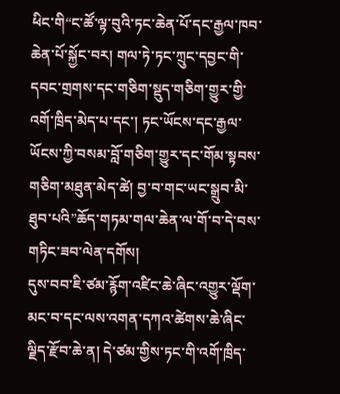ཕིང་གི“ང་ཚོ་ལྟ་བུའི་ཏང་ཆེན་པོ་དང་རྒྱལ་ཁབ་ཆེན་པོ་སྐྱོང་བར། གལ་ཏེ་ཏང་ཀྲུང་དབྱང་གི་དབང་གྲགས་དང་གཅིག་སྡུད་གཅིག་གྱུར་གྱི་འགོ་ཁྲིད་མེད་པ་དང་། ཏང་ཡོངས་དང་རྒྱལ་ཡོངས་ཀྱི་བསམ་བློ་གཅིག་གྱུར་དང་གོམ་སྟབས་གཅིག་མཐུན་མེད་ཚེ། བྱ་བ་གང་ཡང་སྒྲུབ་མི་ཐུབ་པའི”ཆོད་གཏམ་གལ་ཆེན་ལ་གོ་བ་དེ་བས་གཏིང་ཟབ་ལེན་དགོས།
དུས་བབ་ཇི་ཙམ་རྙོག་འཛིང་ཆེ་ཞིང་འགྱུར་ལྡོག་མང་བ་དང་ལས་འགན་དཀའ་ཚེགས་ཆེ་ཞིང་ལྗིད་རྫོབ་ཆེ་ན། དེ་ཙམ་གྱིས་ཏང་གི་འགོ་ཁྲིད་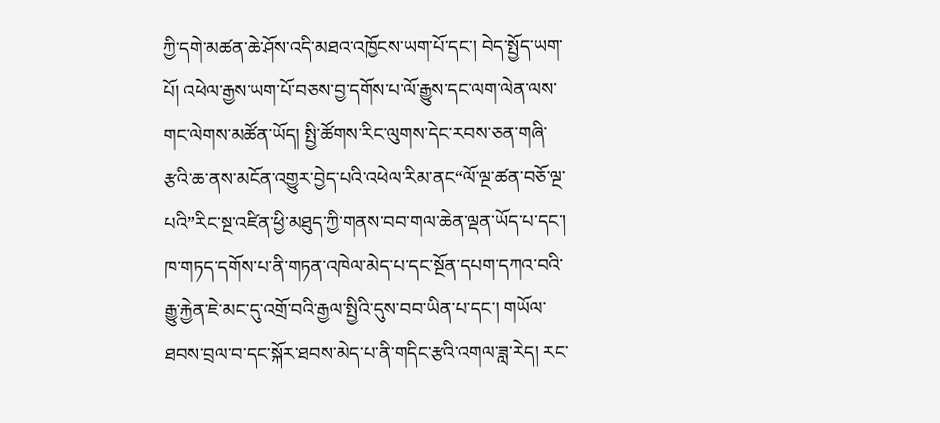ཀྱི་དགེ་མཚན་ཆེ་ཤོས་འདི་མཐའ་འཁྱོངས་ཡག་པོ་དང་། བེད་སྤྱོད་ཡག་པོ། འཕེལ་རྒྱས་ཡག་པོ་བཅས་བྱ་དགོས་པ་ལོ་རྒྱུས་དང་ལག་ལེན་ལས་གང་ལེགས་མཚོན་ཡོད། སྤྱི་ཚོགས་རིང་ལུགས་དེང་རབས་ཅན་གཞི་རྩའི་ཆ་ནས་མངོན་འགྱུར་བྱེད་པའི་འཕེལ་རིམ་ནང“ལོ་ལྔ་ཚན་བཅོ་ལྔ་པའི”རིང་སྔ་འཛིན་ཕྱི་མཐུད་ཀྱི་གནས་བབ་གལ་ཆེན་ལྡན་ཡོད་པ་དང་། ཁ་གཏད་དགོས་པ་ནི་གཏན་འཁེལ་མེད་པ་དང་སྔོན་དཔག་དཀའ་བའི་རྒྱུ་རྐྱེན་ཇེ་མང་དུ་འགྲོ་བའི་རྒྱལ་སྤྱིའི་དུས་བབ་ཡིན་པ་དང་། གཡོལ་ཐབས་བྲལ་བ་དང་སྐོར་ཐབས་མེད་པ་ནི་གདིང་རྩའི་འགལ་ཟླ་རེད། རང་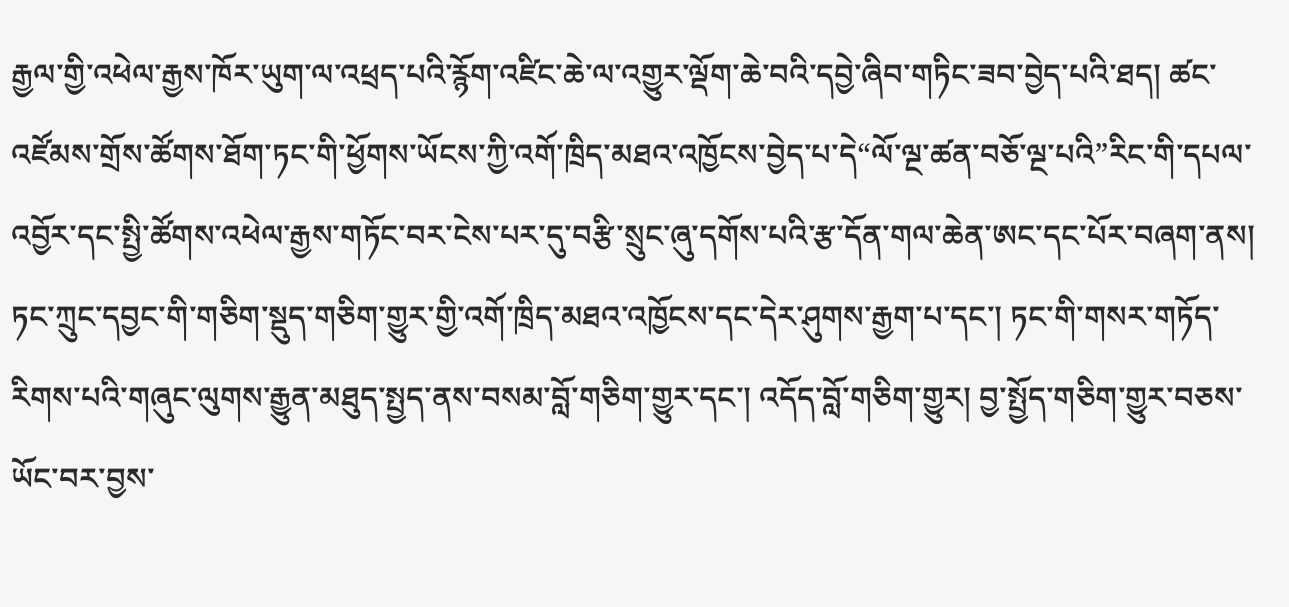རྒྱལ་གྱི་འཕེལ་རྒྱས་ཁོར་ཡུག་ལ་འཕྲད་པའི་རྙོག་འཛིང་ཆེ་ལ་འགྱུར་ལྡོག་ཆེ་བའི་དབྱེ་ཞིབ་གཏིང་ཟབ་བྱེད་པའི་ཐད། ཚང་འཛོམས་གྲོས་ཚོགས་ཐོག་ཏང་གི་ཕྱོགས་ཡོངས་ཀྱི་འགོ་ཁྲིད་མཐའ་འཁྱོངས་བྱེད་པ་དེ“ལོ་ལྔ་ཚན་བཅོ་ལྔ་པའི”རིང་གི་དཔལ་འབྱོར་དང་སྤྱི་ཚོགས་འཕེལ་རྒྱས་གཏོང་བར་ངེས་པར་དུ་བརྩི་སྲུང་ཞུ་དགོས་པའི་རྩ་དོན་གལ་ཆེན་ཨང་དང་པོར་བཞག་ནས། ཏང་ཀྲུང་དབྱང་གི་གཅིག་སྡུད་གཅིག་གྱུར་གྱི་འགོ་ཁྲིད་མཐའ་འཁྱོངས་དང་དེར་ཤུགས་རྒྱག་པ་དང་། ཏང་གི་གསར་གཏོད་རིགས་པའི་གཞུང་ལུགས་རྒྱུན་མཐུད་སྤྱད་ནས་བསམ་བློ་གཅིག་གྱུར་དང་། འདོད་བློ་གཅིག་གྱུར། བྱ་སྤྱོད་གཅིག་གྱུར་བཅས་ཡོང་བར་བྱས་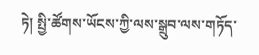ཏེ། སྤྱི་ཚོགས་ཡོངས་ཀྱི་ལས་སྒྲུབ་ལས་གཏོད་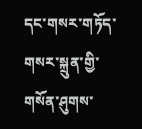དང་གསར་གཏོད་གསར་སྐྲུན་གྱི་གསོན་ཤུགས་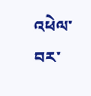འཕེལ་བར་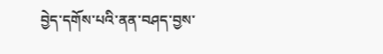བྱེད་དགོས་པའི་ནན་བཤད་བྱས་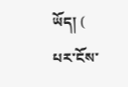ཡོད། ( པར་ངོས་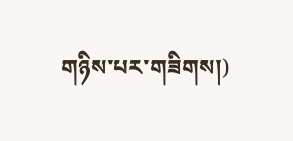གཉིས་པར་གཟིགས།)